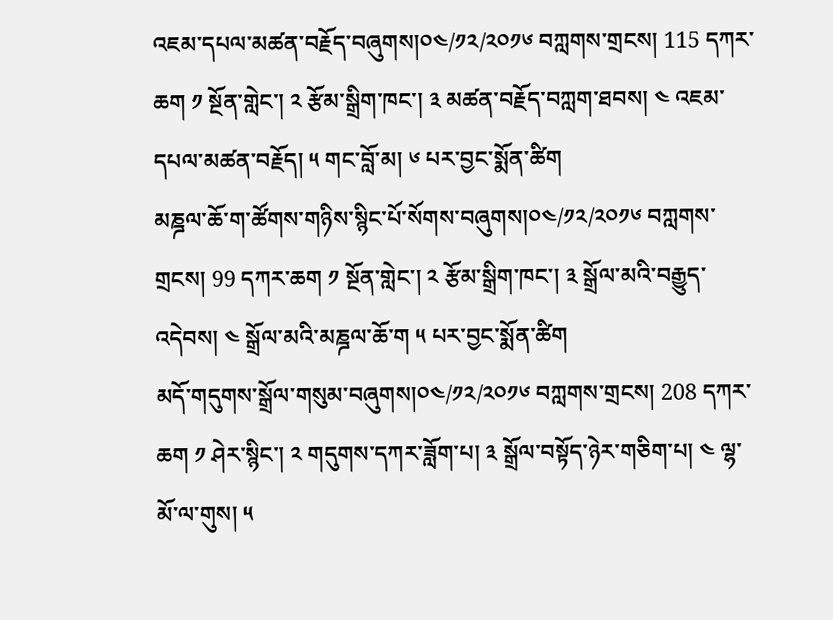འཇམ་དཔལ་མཚན་བརྗོད་བཞུགས།༠༤/༡༢/༢༠༡༦ བཀླགས་གྲངས། 115 དཀར་ཆག ༡ སྔོན་གླེང་། ༢ རྩོམ་སྒྲིག་ཁང་། ༣ མཚན་བརྗོད་བཀླག་ཐབས། ༤ འཇམ་དཔལ་མཚན་བརྗོད། ༥ གང་བློ་མ། ༦ པར་བྱང་སྨོན་ཚིག
མཎྜལ་ཆོ་ག་ཚོགས་གཉིས་སྙིང་པོ་སོགས་བཞུགས།༠༤/༡༢/༢༠༡༦ བཀླགས་གྲངས། 99 དཀར་ཆག ༡ སྔོན་གླེང་། ༢ རྩོམ་སྒྲིག་ཁང་། ༣ སྒྲོལ་མའི་བརྒྱུད་འདེབས། ༤ སྒྲོལ་མའི་མཎྜལ་ཆོ་ག ༥ པར་བྱང་སྨོན་ཚིག
མདོ་གདུགས་སྒྲོལ་གསུམ་བཞུགས།༠༤/༡༢/༢༠༡༦ བཀླགས་གྲངས། 208 དཀར་ཆག ༡ ཤེར་སྙིང་། ༢ གདུགས་དཀར་ཟློག་པ། ༣ སྒྲོལ་བསྟོད་ཉེར་གཅིག་པ། ༤ ལྷ་མོ་ལ་གུས། ༥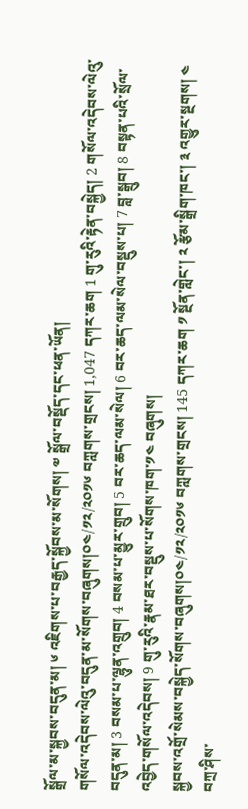སྒྲོལ་མ་སྐྱབས་བདུན་མ། ༦ འཇིགས་པ་བརྒྱད་སྐྱོབས་མ་སོགས། ༧ སྒྲོལ་བསྡོད་དང་ཕན་ཡོན།
གསོལ་འདེབས་ལེའུ་བདུན་མ་སོགས་བཞུགས།༠༤/༡༢/༢༠༡༦ བཀླགས་གྲངས། 1,047 དཀར་ཆག 1 གུ་རུའི་རྟེན་བསྐྱེད། 2 གསོལ་འདེབས་ལེའུ་བདུན་མ། 3 བསམ་པ་ལྷུན་འགྲུབ། 4 བསམ་པ་མྱུར་གྲུབ། 5 བར་ཆད་ལམ་སེལ། 6 བར་ཆད་ལམ་སེལ་བསྡུས་པ། 7 བླ་སྒྲུབ། 8 བསྟན་པའི་སྲོལ་འབྱེད་གསོལ་འདེབས། 9 གུ་རུའི་རྣམ་ཐར་བསྡུས་པ་སོགས་ཁག་༡༤ བཞུགས།
སྐྱབས་འགྲོ་སེམས་བསྐྱེད་སོགས་བཞུགས།༠༤/༡༢/༢༠༡༦ བཀླགས་གྲངས། 145 དཀར་ཆག ༡ སྔོན་གླེང་། ༢ རྩོམ་སྒྲིག་ཁང་། ༣ འགྱུར་སྔགས། ༤ བཀྲ་ཤིས་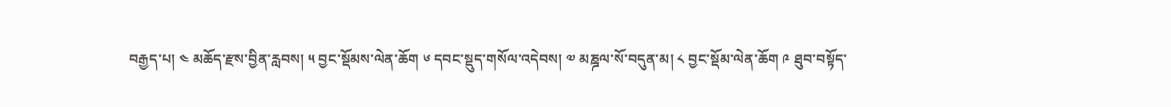བརྒྱད་པ། ༤ མཆོད་རྫས་བྱིན་རླབས། ༥ བྱང་སྡོམས་ལེན་ཆོག ༦ དབང་སྡུད་གསོལ་འདེབས། ༧ མཎྜལ་སོ་བདུན་མ། ༨ བྱང་སྡོམ་ལེན་ཆོག ༩ ཐུབ་བསྟོད་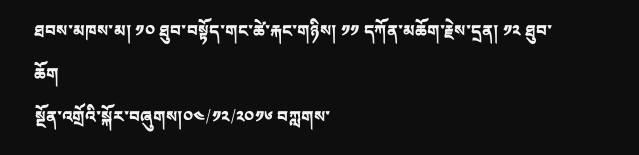ཐབས་མཁས་མ། ༡༠ ཐུབ་བསྟོད་གང་ཚེ་རྐང་གཉིས། ༡༡ དཀོན་མཆོག་རྗེས་དྲན། ༡༢ ཐུབ་ཆོག
སྔོན་འགྲོའི་སྐོར་བཞུགས།༠༤/༡༢/༢༠༡༦ བཀླགས་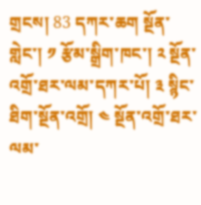གྲངས། 83 དཀར་ཆག སྔོན་གླེང་། ༡ རྩོམ་སྒྲིག་ཁང་། ༢ སྔོན་འགྲོ་ཐར་ལམ་དཀར་པོ། ༣ སྙིང་ཐིག་སྔོན་འགྲོ། ༤ སྔོན་འགྲོ་ཐར་ལམ་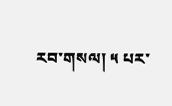རབ་གསལ། ༥ པར་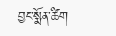བྱང་སྨོན་ཚིག